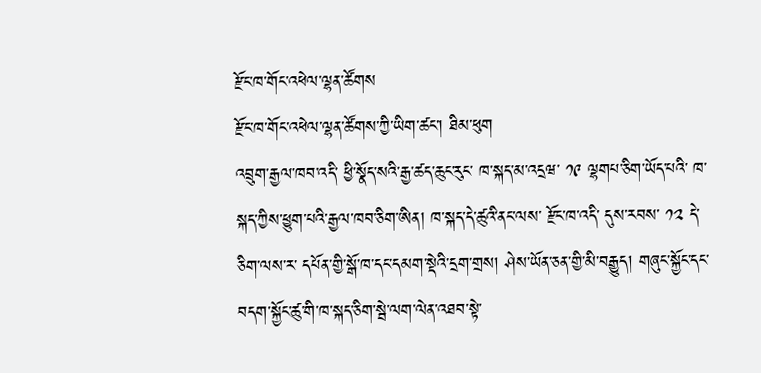རྫོང་ཁ་གོང་འཕེལ་ལྷན་ཚོགས
རྫོང་ཁ་གོང་འཕེལ་ལྷན་ཚོགས་ཀྱི་ཡིག་ཚང་། ཐིམ་ཕུག
འབྲུག་རྒྱལ་ཁབ་འདི་ ཕྱི་སྣོད་སའི་རྒྱ་ཚད་ཆུང་རུང་ ཁ་སྐད་མ་འདྲཝ་ ༡༩ ལྷགཔ་ཅིག་ཡོད་པའི་ ཁ་སྐད་ཀྱིས་ཕྱུག་པའི་རྒྱལ་ཁབ་ཅིག་ཨིན། ཁ་སྐད་དེ་ཚུའི་ནང་ལས་ རྫོང་ཁ་འདི་ དུས་རབས་ ༡༢ དེ་ཅིག་ལས་ར་ དཔོན་གྱི་སྒོ་ཁ་དང་དམག་སྡེའི་དྲག་གྲས། ཤེས་ཡོན་ཅན་གྱི་མི་བརྒྱུད། གཞུང་སྐྱོང་དང་བདག་སྐྱོང་ཚུ་གི་ཁ་སྐད་ཅིག་སྦེ་ལག་ལེན་འཐབ་སྟེ་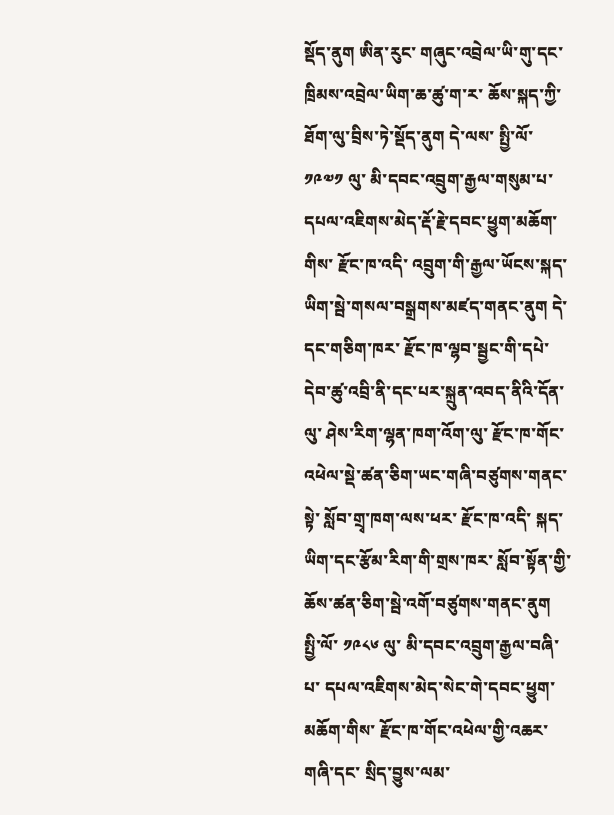སྡོད་ནུག ཨིན་རུང་ གཞུང་འབྲེལ་ཡི་གུ་དང་ ཁྲིམས་འབྲེལ་ཡིག་ཆ་ཚུ་ག་ར་ ཆོས་སྐད་ཀྱི་ཐོག་ལུ་བྲིས་ཏེ་སྡོད་ནུག དེ་ལས་ སྤྱི་ལོ་ ༡༩༧༡ ལུ་ མི་དབང་འབྲུག་རྒྱལ་གསུམ་པ་ དཔལ་འཇིགས་མེད་རྡོ་རྗེ་དབང་ཕྱུག་མཆོག་གིས་ རྫོང་ཁ་འདི་ འབྲུག་གི་རྒྱལ་ཡོངས་སྐད་ཡིག་སྦེ་གསལ་བསྒྲགས་མཛད་གནང་ནུག དེ་དང་གཅིག་ཁར་ རྫོང་ཁ་ལྷབ་སྦྱང་གི་དཔེ་དེབ་ཚུ་འབྲི་ནི་དང་པར་སྐྲུན་འབད་ནིའི་དོན་ལུ་ ཤེས་རིག་ལྷན་ཁག་འོག་ལུ་ རྫོང་ཁ་གོང་འཕེལ་སྡེ་ཚན་ཅིག་ཡང་གཞི་བཙུགས་གནང་སྟེ་ སློབ་གྲྭ་ཁག་ལས་ཕར་ རྫོང་ཁ་འདི་ སྐད་ཡིག་དང་རྩོམ་རིག་གི་གྲས་ཁར་ སློབ་སྟོན་གྱི་ཆོས་ཚན་ཅིག་སྦེ་འགོ་བཙུགས་གནང་ནུག
སྤྱི་ལོ་ ༡༩༨༦ ལུ་ མི་དབང་འབྲུག་རྒྱལ་བཞི་པ་ དཔལ་འཇིགས་མེད་སེང་གེ་དབང་ཕྱུག་མཆོག་གིས་ རྫོང་ཁ་གོང་འཕེལ་གྱི་འཆར་གཞི་དང་ སྲིད་བྱུས་ལམ་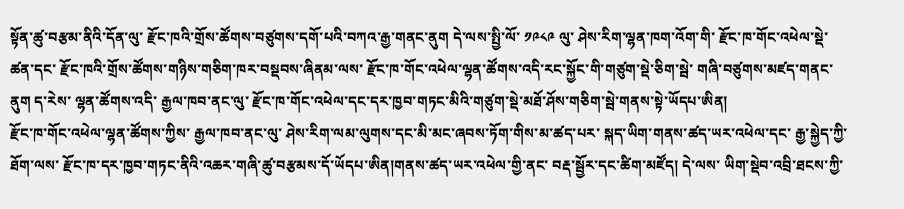སྟོན་ཚུ་བརྩམ་ནིའི་དོན་ལུ་ རྫོང་ཁའི་གྲོས་ཚོགས་བཙུགས་དགོ་པའི་བཀའ་རྒྱ་གནང་ནུག དེ་ལས་སྤྱི་ལོ་ ༡༩༨༩ ལུ་ ཤེས་རིག་ལྷན་ཁག་འོག་གི་ རྫོང་ཁ་གོང་འཕེལ་སྡེ་ཚན་དང་ རྫོང་ཁའི་གྲོས་ཚོགས་གཉིས་གཅིག་ཁར་བསྡབས་ཞིནམ་ལས་ རྫོང་ཁ་གོང་འཕེལ་ལྷན་ཚོགས་འདི་རང་སྐྱོང་གི་གཙུག་སྡེ་ཅིག་སྦེ་ གཞི་བཙུགས་མཛད་གནང་ནུག ད་རེས་ ལྷན་ཚོགས་འདི་ རྒྱལ་ཁབ་ནང་ལུ་ རྫོང་ཁ་གོང་འཕེལ་དང་དར་ཁྱབ་གཏང་མིའི་གཙུག་སྡེ་མཐོ་ཤོས་གཅིག་སྦེ་གནས་སྟེ་ཡོདཔ་ཨིན།
རྫོང་ཁ་གོང་འཕེལ་ལྷན་ཚོགས་ཀྱིས་ རྒྱལ་ཁབ་ནང་ལུ་ ཤེས་རིག་ལམ་ལུགས་དང་མི་མང་ཞབས་ཏོག་གིས་མ་ཚད་པར་ སྐད་ཡིག་གནས་ཚད་ཡར་འཕེལ་དང་ རྒྱ་སྐྱེད་ཀྱི་ཐོག་ལས་ རྫོང་ཁ་དར་ཁྱབ་གཏང་ནིའི་འཆར་གཞི་ཚུ་བརྩམས་དོ་ཡོདཔ་ཨིན།གནས་ཚད་ཡར་འཕེལ་གྱི་ནང་ བརྡ་སྦྱོར་དང་ཚིག་མཛོད། དེ་ལས་ ཡིག་སྡེབ་འབྲི་ཐངས་ཀྱི་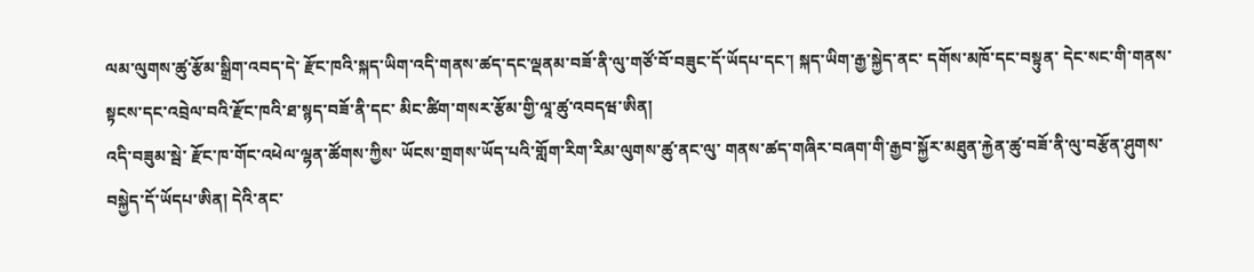ལམ་ལུགས་ཚུ་རྩོམ་སྒྲིག་འབད་དེ་ རྫོང་ཁའི་སྐད་ཡིག་འདི་གནས་ཚད་དང་ལྡནམ་བཟོ་ནི་ལུ་གཙོ་བོ་བཟུང་དོ་ཡོདཔ་དང་། སྐད་ཡིག་རྒྱ་སྐྱེད་ནང་ དགོས་མཁོ་དང་བསྟུན་ དེང་སང་གི་གནས་སྟངས་དང་འབྲེལ་བའི་རྫོང་ཁའི་ཐ་སྙད་བཟོ་ནི་དང་ མིང་ཚིག་གསར་རྩོམ་གྱི་ལཱ་ཚུ་འབདཝ་ཨིན།
འདི་བཟུམ་སྦེ་ རྫོང་ཁ་གོང་འཕེལ་ལྷན་ཚོགས་ཀྱིས་ ཡོངས་གྲགས་ཡོད་པའི་གློག་རིག་རིམ་ལུགས་ཚུ་ནང་ལུ་ གནས་ཚད་གཞིར་བཞག་གི་རྒྱབ་སྐྱོར་མཐུན་རྐྱེན་ཚུ་བཟོ་ནི་ལུ་བརྩོན་ཤུགས་བསྐྱེད་དོ་ཡོདཔ་ཨིན། དེའི་ནང་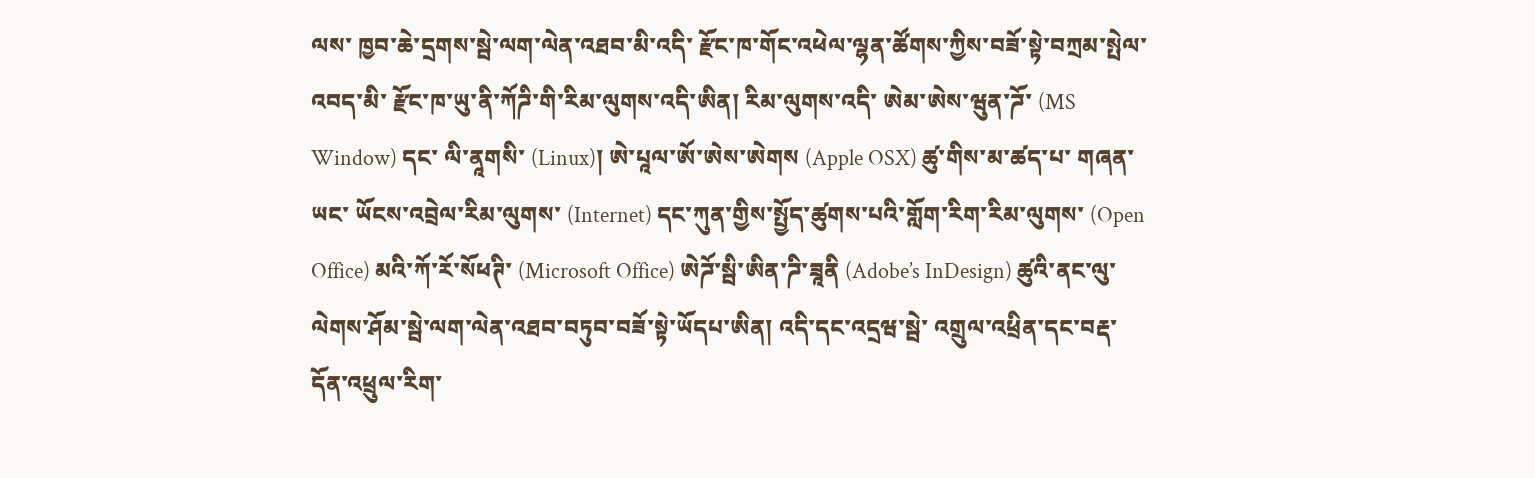ལས་ ཁྱབ་ཆེ་དྲགས་སྦེ་ལག་ལེན་འཐབ་མི་འདི་ རྫོང་ཁ་གོང་འཕེལ་ལྷན་ཚོགས་ཀྱིས་བཟོ་སྟེ་བཀྲམ་སྤེལ་འབད་མི་ རྫོང་ཁ་ཡུ་ནི་ཀོཌི་གི་རིམ་ལུགས་འདི་ཨིན། རིམ་ལུགས་འདི་ ཨེམ་ཨེས་ཝུན་ཌོ་ (MS Window) དང་ ལི་ནཱགསི་ (Linux)། ཨེ་པཱལ་ཨོ་ཨེས་ཨེགས (Apple OSX) ཚུ་གིས་མ་ཚད་པ་ གཞན་ཡང་ ཡོངས་འབྲེལ་རིམ་ལུགས་ (Internet) དང་ཀུན་གྱིས་སྤྱོད་ཚུགས་པའི་གློག་རིག་རིམ་ལུགས་ (Open Office) མའི་ཀོ་རོ་སོཕཊི་ (Microsoft Office) ཨེཌོ་སྦི་ཨིན་ཌི་ཟཱནི (Adobe’s InDesign) ཚུའི་ནང་ལུ་ ལེགས་ཤོམ་སྦེ་ལག་ལེན་འཐབ་བཏུབ་བཟོ་སྟེ་ཡོདཔ་ཨིན། འདི་དང་འདྲཝ་སྦེ་ འགྲུལ་འཕྲིན་དང་བརྡ་དོན་འཕྲུལ་རིག་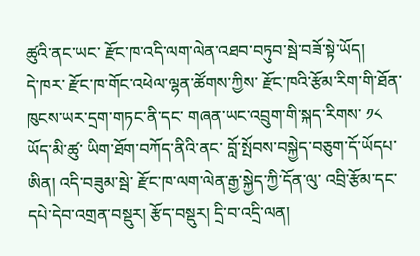ཚུའི་ནང་ཡང་ རྫོང་ཁ་འདི་ལག་ལེན་འཐབ་བཏུབ་སྦེ་བཟོ་སྟེ་ཡོད།
དེ་ཁར་ རྫོང་ཁ་གོང་འཕེལ་ལྷན་ཚོགས་ཀྱིས་ རྫོང་ཁའི་རྩོམ་རིག་གི་ཐོན་ཁུངས་ཡར་དྲག་གཏང་ནི་དང་ གཞན་ཡང་འབྲུག་གི་སྐད་རིགས་ ༡༨ ཡོད་མི་ཚུ་ ཡིག་ཐོག་བཀོད་ནིའི་ནང་ བློ་སྤོབས་བསྐྱེད་བཅུག་དོ་ཡོདཔ་ཨིན། འདི་བཟུམ་སྦེ་ རྫོང་ཁ་ལག་ལེན་རྒྱ་སྐྱེད་ཀྱི་དོན་ལུ་ འབྲི་རྩོམ་དང་དཔེ་དེབ་འགྲན་བསྡུར། རྩོད་བསྡུར། དྲི་བ་འདྲི་ལན།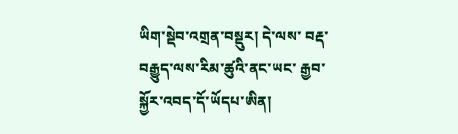ཡིག་སྡེབ་འགྲན་བསྡུར། དེ་ལས་ བརྡ་བརྒྱུད་ལས་རིམ་ཚུའི་ནང་ཡང་ རྒྱབ་སྐྱོར་འབད་དོ་ཡོདཔ་ཨིན།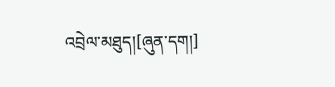འབྲེལ་མཐུད།[ཞུན་དག།]